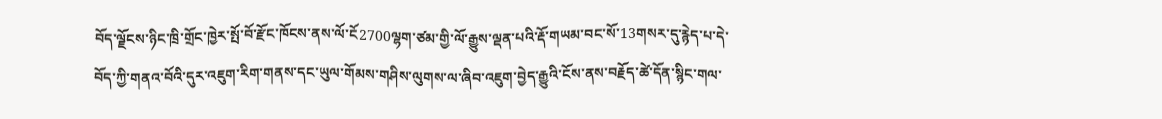བོད་ལྗོངས་ཉིང་ཁྲི་གྲོང་ཁྱེར་སྤོ་བོ་རྫོང་ཁོངས་ནས་ལོ་ངོ2700ལྷག་ཙམ་གྱི་ལོ་རྒྱུས་ལྡན་པའི་རྡོ་གཡམ་བང་སོ་13གསར་དུ་རྙེད་པ་དེ་བོད་ཀྱི་གནའ་བོའི་དུར་འཇུག་རིག་གནས་དང་ཡུལ་གོམས་གཤིས་ལུགས་ལ་ཞིབ་འཇུག་བྱེད་རྒྱུའི་ངོས་ནས་བརྗོད་ཚེ་དོན་སྙིང་གལ་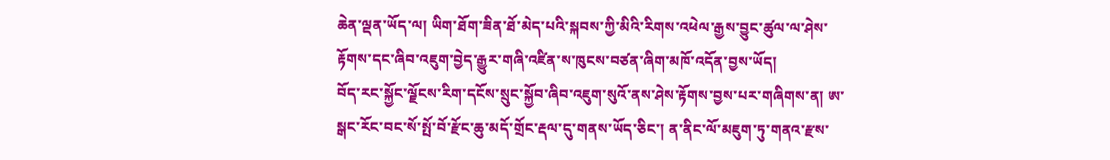ཆེན་ལྡན་ཡོད་ལ། ཡིག་ཐོག་ཟིན་ཐོ་མེད་པའི་སྐབས་ཀྱི་མིའི་རིགས་འཕེལ་རྒྱས་བྱུང་ཚུལ་ལ་ཤེས་རྟོགས་དང་ཞིབ་འཇུག་བྱེད་རྒྱུར་གཞི་འཛིན་ས་ཁུངས་བཙན་ཞིག་མཁོ་འདོན་བྱས་ཡོད།
བོད་རང་སྐྱོང་ལྗོངས་རིག་དངོས་སྲུང་སྐྱོབ་ཞིབ་འཇུག་སུའོ་ནས་ཤེས་རྟོགས་བྱས་པར་གཞིགས་ན། ཨ་སྒང་རོང་བང་སོ་སྤོ་བོ་རྫོང་ཆུ་མདོ་གྲོང་རྡལ་དུ་གནས་ཡོད་ཅིང་། ན་ནིང་ལོ་མཇུག་ཏུ་གནའ་རྫས་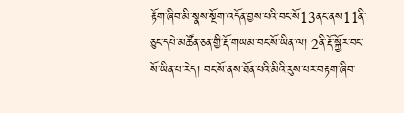རྟོག་ཞིབ་མི་སྣས་སྔོག་འདོན་བྱས་པའི་བང་སོ13ནང་ནས11ནི་ཅུང་དཔེ་མཚོན་ཅན་གྱི་རྡོ་གཡམ་བང་སོ་ཡིན་ལ། 2ནི་རྡོ་སྐྱོར་བང་སོ་ཡིན་པ་རེད། བང་སོ་ནས་ཐོན་པའི་མིའི་རུས་པར་བརྟག་ཞིབ་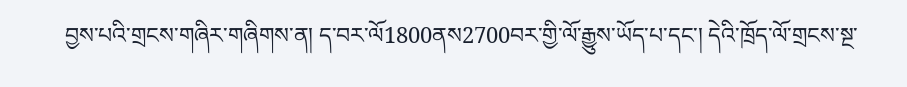བྱས་པའི་གྲངས་གཞིར་གཞིགས་ན། ད་བར་ལོ1800ནས2700བར་གྱི་ལོ་རྒྱུས་ཡོད་པ་དང་། དེའི་ཁྲོད་ལོ་གྲངས་སྔ་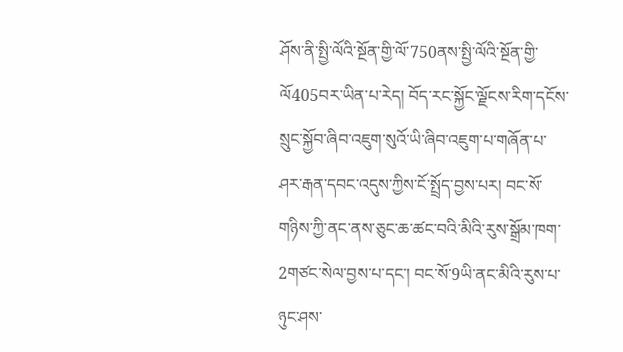ཤོས་ནི་སྤྱི་ལོའི་སྔོན་གྱི་ལོ་750ནས་སྤྱི་ལོའི་སྔོན་གྱི་ལོ405བར་ཡིན་པ་རེད། བོད་རང་སྐྱོང་ལྗོངས་རིག་དངོས་སྲུང་སྐྱོབ་ཞིབ་འཇུག་སུའོ་ཡི་ཞིབ་འཇུག་པ་གཞོན་པ་ཤར་རྒན་དབང་འདུས་ཀྱིས་ངོ་སྤྲོད་བྱས་པར། བང་སོ་གཉིས་ཀྱི་ནང་ནས་ཅུང་ཆ་ཚང་བའི་མིའི་རུས་སྒྲོམ་ཁག་2གཙང་སེལ་བྱས་པ་དང་། བང་སོ་9ཡི་ནང་མིའི་རུས་པ་ཉུང་ཤས་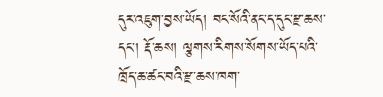དུར་འཇུག་བྱས་ཡོད། བང་སོའི་ནང་ད་དུང་རྫ་ཆས་དང་། རྡོ་ཆས། ལྕགས་རིགས་སོགས་ཡོད་པའི་ཁྲོད་ཆ་ཚང་བའི་རྫ་ཆས་ཁག་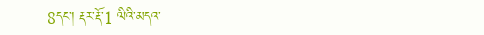8དང་། རྡར་རྡོ་1 ལིའི་མདའ་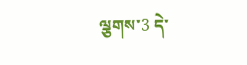ལྕགས་3 དེ་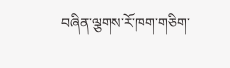བཞིན་ལྕགས་རོ་ཁག་གཅིག་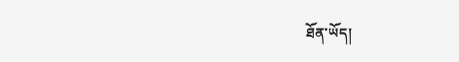ཐོན་ཡོད།